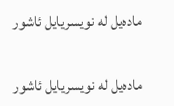ماده‌يل له‌ نويسريايل ئاشور

ماده‌يل له‌ نويسريايل ئاشور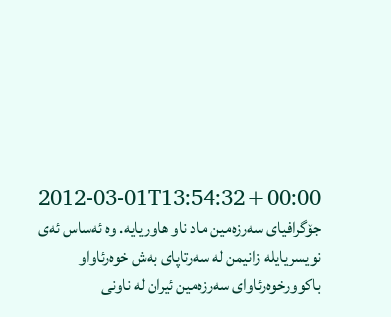2012-03-01T13:54:32+00:00
جۆگرافیای سه‌رزه‌مين ماد ناو هاوريايه‌. وه‌ ئه‌ساس ئه‌ی نويسريايله زانيمن له‌ سه‌رتاپای به‌ش خوه‌رئاواو باكوورخوه‌رئاوای سه‌رزه‌مين ئيران له‌ ناونی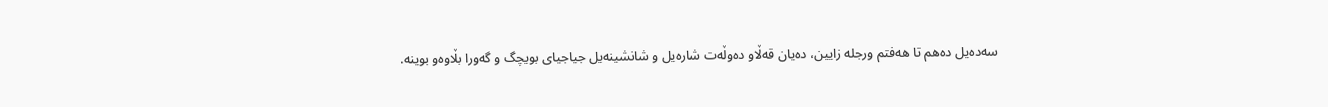سه‌ده‌يل ده‌هم تا هه‌فتم ورجله‌ زايين، ده‌يان قه‌ڵاو ده‌وڵه‌ت شاره‌يل و شانشينه‌يل جياجيای بويچگ و گه‌ورا بڵاوه‌و بوينه‌.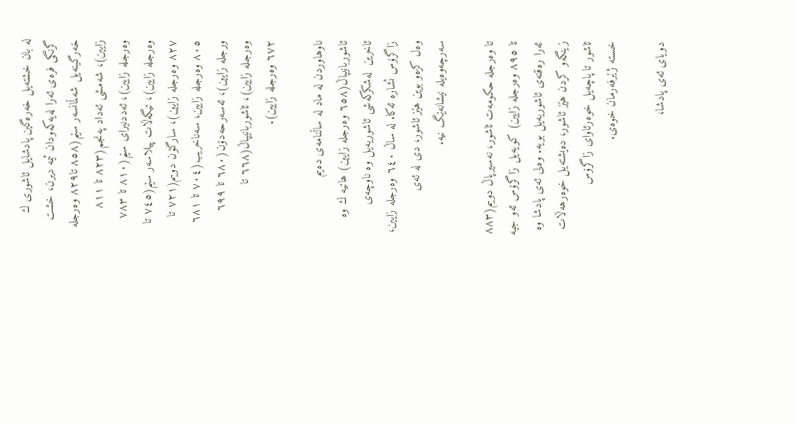له‌ بان خشته‌يل خه‌ره‌گين پادشايل ئاشوری ك گرنگی فره‌ی ئه‌را له‌يه‌كه‌و‌دان ئيمه‌ ديرن، خشت خه‌رگينه‌يل شه‌ڵمانسه‌ر سێم(٨٥٨ تا٨٢٩ وه‌رجله‌ زايين)، شه‌مشی ئه‌داد په‌نجم(٨٢٣ تا ٨١١ وه‌رجله‌ زايين)، ئه‌ددنيرای سێم(٨١٠ تا ٧٨٣ وه‌رجله‌ زايين)، تيگه‌ڵات پيلاسه‌ر سێم(٧٤٥ تا ٨٢٧ وه‌رجله‌ زايين)، سارگۆن دويم(٧٢١ تا ٨٠٥ وه‌رجله‌ زايين، سه‌ناخريب(٧٠٤ تا ٦٨١ ورجله‌ زايين)، ئه‌سه‌رحه‌دۆن(٦٨٠ تا ٦٩٩ وه‌رجله‌ زايين)، ئاشوربانيپاڵ(٦٦٨ تا ٦٧٢ ‌وه‌رجله‌ زايين).

ناوهاوردن له‌ ماد له‌ ساڵنامه‌ی ده‌يم ئاشوربانيپاڵ(٦٥٨ وه‌رجله‌ زايين) هاتيه‌ ك وه‌ ئاخرين  له‌شكركه‌شی ئاشوريه‌يل وه‌ ناوچه‌ی زاگرۆس ئشاره‌ ئه‌كا. له‌ ساڵ ٦٤٠ وه‌رجله‌ زايين، وه‌ل كزه‌و بوين هێز ئاشور، دی له‌ ئه‌ی سه‌رچه‌وه‌يله‌ نيشانه‌ێگ نيه‌.

تا وه‌رجله‌ حكومه‌ت ئاشور، نه‌سيرپاڵ دويم(٨٨٣ تا ٨٩٥ وه‌رجله‌ زايين) كويه‌يل زاگرۆس ئه‌و جيه‌ ئه‌را ره‌قنه‌ی ئاشوريه‌يل بویه‌. وه‌لی ئه‌ی پادشا وه‌ زينگه‌و كردن هێز ئاشور، ده‌يشته‌يل خوه‌رهه‌ڵات ئاشور تا پاچه‌يل‌ خوه‌رئاوای زاگرۆس خسته‌ ‌ژێرفه‌رمان خوه‌ی.

دويای ئه‌ی پادشا،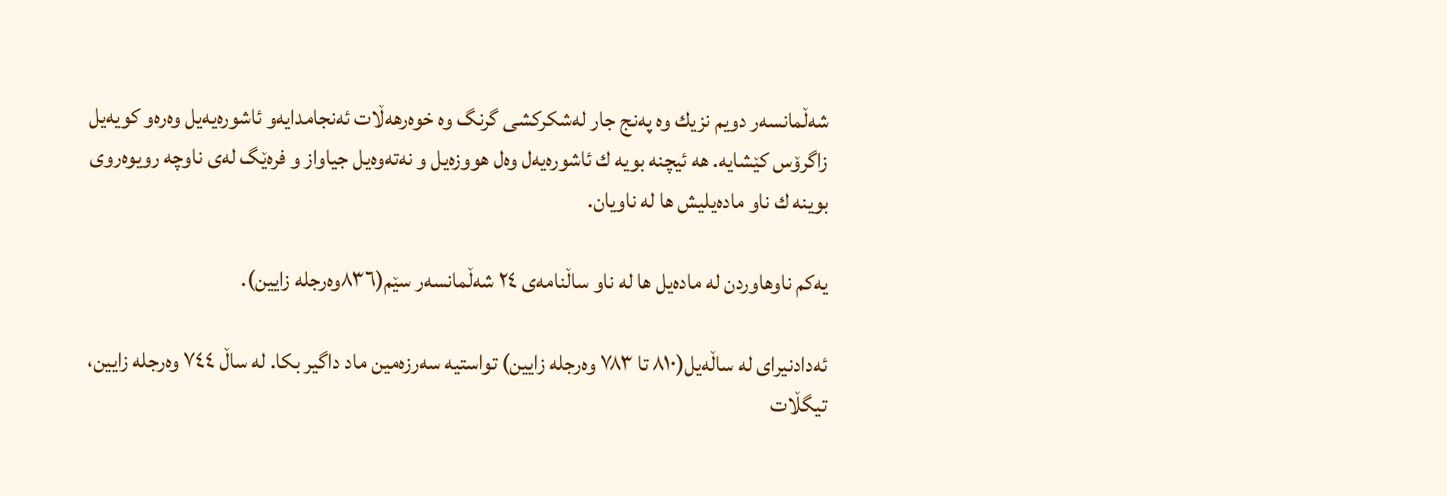شه‌ڵمانسه‌ر دويم نزيك وه‌ په‌نج جار له‌شكركشی گرنگ وه‌ خوه‌رهه‌ڵات ئه‌نجامدايه‌و ئاشوره‌يه‌يل وه‌ره‌و كويه‌يل زاگرۆس كێشايه‌. هه‌ ئيچنه‌ بويه‌ ك ئاشوره‌يه‌ل وه‌ل هووزه‌يل و نه‌ته‌وه‌يل جياواز و فره‌ێگ له‌ی ناوچه‌ رويوه‌روی بوينه‌ ك ناو ماده‌يليش ها له‌ ناويان.

يه‌كم ناوهاوردن له‌ ماده‌يل ها له‌ ناو ساڵنامه‌ی ٢٤ شه‌ڵمانسه‌ر سێم(٨٣٦وه‌رجله‌ زايين).

ئه‌دادنيرای له‌ ساڵه‌يل(٨١٠ تا ٧٨٣ وه‌رجله‌ زايين) تواستيه‌ سه‌رزه‌مين ماد داگير بكا. له‌ ساڵ ٧٤٤ وه‌رجله‌ زايين، تيگڵات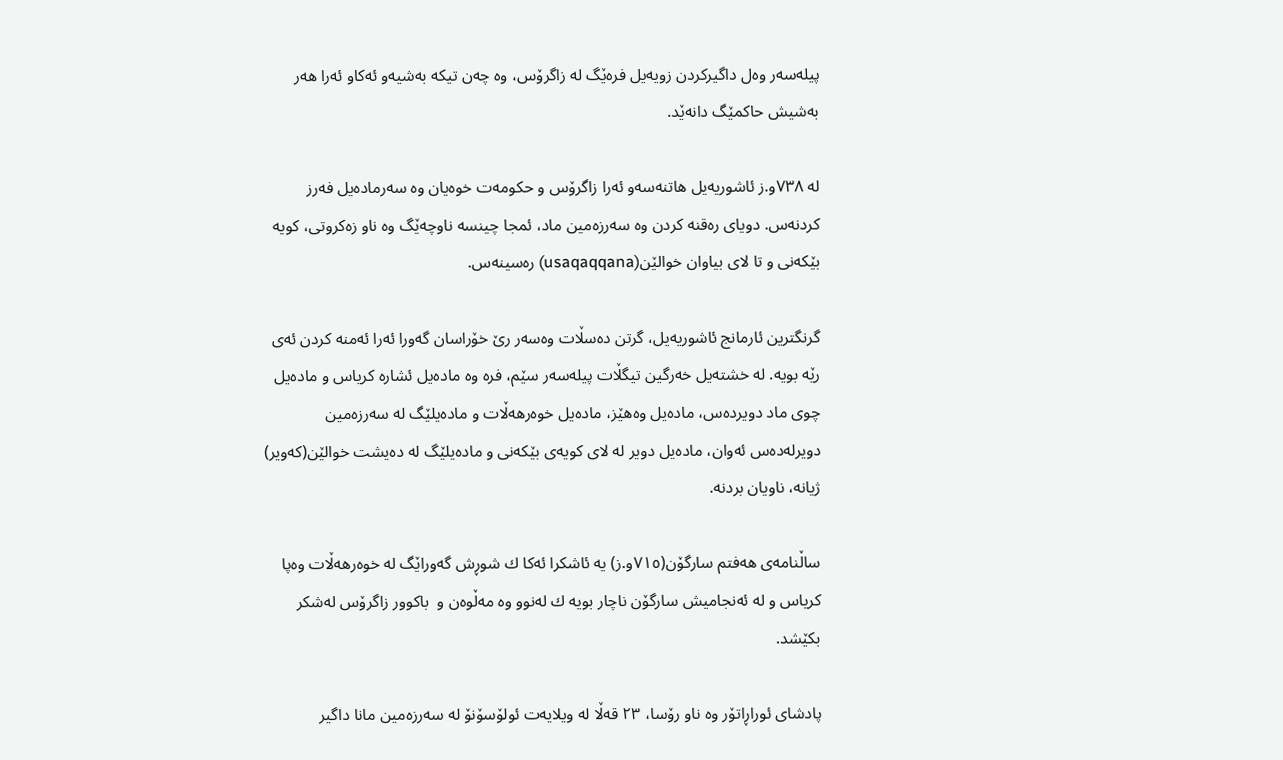پيله‌سه‌ر وه‌ل داگيركردن زويه‌يل فره‌ێگ له‌ زاگرۆس، وه‌ چه‌ن تيكه‌ به‌شيه‌و ئه‌كاو ئه‌را هه‌ر به‌شيش حاكمێگ دانه‌ێد.

له‌ ٧٣٨و.ز ئاشوريه‌يل هاتنه‌سه‌و ئه‌را زاگرۆس و حكومه‌ت خوه‌يان وه‌ سه‌رماده‌يل فه‌رز كردنه‌س‌. دويای ره‌قنه‌ كردن وه‌ سه‌رزه‌مين ماد، ئمجا چينسه‌ ناوچه‌ێگ وه‌ ناو زه‌كروتی، كويه‌ بێكه‌نی و تا لای بياوان خوالێن(usaqaqqana) ره‌سينه‌س.

گرنگترين ئارمانج ئاشوريه‌يل، گرتن ده‌سڵات وه‌سه‌ر رێ خۆراسان گه‌ورا ئه‌را ئه‌منه‌ كردن ئه‌ی رێه‌ بويه‌. له‌ خشته‌يل خه‌رگين تيگڵات پيله‌سه‌ر سێم، فره‌ وه‌ ماده‌يل ئشاره‌ كرياس و ماده‌يل چوی ماد دويرده‌س، ماده‌يل وه‌هێز، ماده‌يل خوه‌رهه‌ڵات و ماده‌يلێگ له‌ سه‌رزه‌مين دويرله‌ده‌س ئه‌وان، ماده‌يل دوير له‌ لای كويه‌ی‌ بێكه‌نی و ماده‌يلێگ له‌ ده‌يشت خوالێن(كه‌وير) ژيانه‌، ناويان بردنه‌.

ساڵنامه‌ی هه‌فتم سارگۆن(٧١٥و.ز) يه‌ ئاشكرا ئه‌كا ك شوڕش گه‌وراێگ له‌ خوه‌رهه‌ڵات وه‌پا كرياس و له‌ ئه‌نجاميش سارگۆن ناچار بويه‌ ك له‌نوو وه‌ مه‌ڵوه‌ن و  باكوور زاگرۆس له‌شكر بكێشد.

پادشای ئوراڕاتۆر وه‌ ناو رۆسا، ٢٣ قه‌ڵا له‌ ويلايه‌ت ئولۆسۆنۆ له‌ سه‌رزه‌مين مانا داگير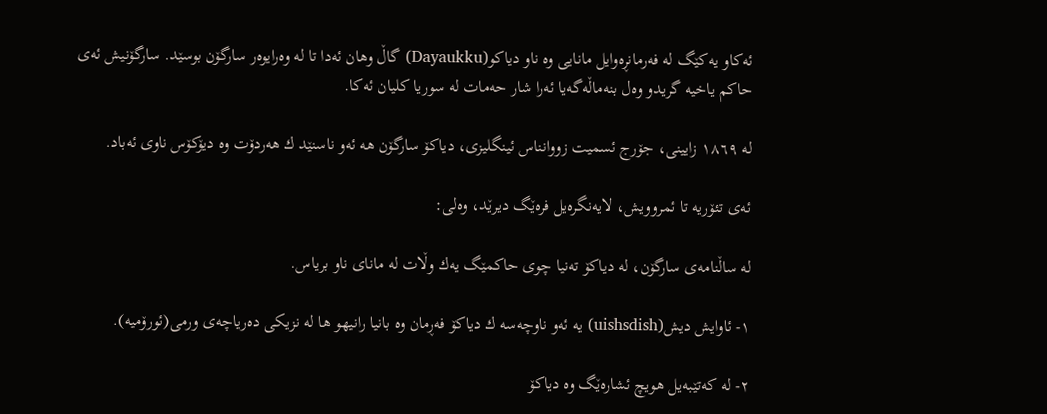ئه‌كاو يه‌كێگ له‌ فه‌رمانڕه‌وايل مانايی وه‌ ناو دياكو(Dayaukku) گاڵ وهان ئه‌دا تا له‌ وه‌رايوه‌ر سارگۆن بوسێد. سارگۆنيش ئه‌ی حاكم ياخيه‌ گريدو وه‌ل بنه‌ماڵه‌گه‌يا ئه‌را شار حه‌مات له‌ سوريا كليان ئه‌كا.

له‌ ١٨٦٩ زايينی، جۆرج ئسميت زووانناس ئينگليزی، دياكۆ سارگۆن هه‌ ئه‌و ناسنێد ك هه‌ردۆت وه‌ ديۆكۆس ناوی ئه‌باد.

ئه‌ی تئۆريه‌ تا ئمروويش، لايه‌نگره‌يل فره‌ێگ ديرێد، وه‌لی:

له‌ ساڵنامه‌ی سارگۆن، له‌ دياكۆ ته‌نيا چوی حاكمێگ يه‌ك وڵات له‌ مانای ناو برياس.

١- ئاوايش ديش(uishsdish) يه‌ ئه‌و ناوچه‌سه‌ ك دياكۆ فه‌ڕمان وه‌ بانيا رانيهو‌ ها له‌ نزيكی ده‌رياچه‌ی ورمی(ئورۆميه‌).

٢- له‌ كه‌تێبه‌يل هويچ ئشاره‌ێگ وه‌ دياكۆ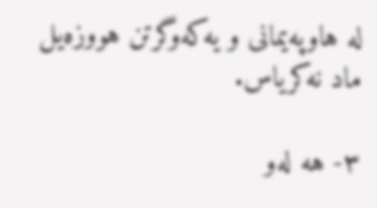له‌ هاوپه‌يمانی و يه‌كه‌وگرتن هووزه‌يل ماد نه‌كرياس.

٣- هه‌ له‌و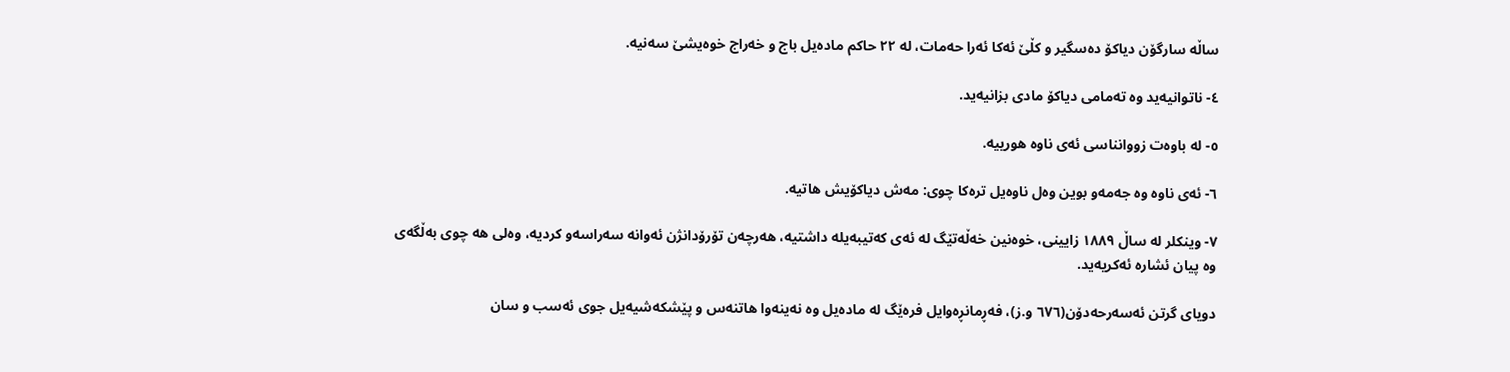ساڵه‌ سارگۆن دياكۆ ده‌سگير و كڵێ ئه‌كا ئه‌را حه‌مات، له‌ ٢٢ حاكم ماده‌يل باج و خه‌راج خوه‌يشێ سه‌نيه‌.

٤- ناتوانيه‌يد وه‌ ته‌مامی دياكۆ مادی بزانيه‌يد.

٥- له‌ باوه‌ت زووانناسی ئه‌ی ناوه‌ هورييه‌.

٦- ئه‌ی ناوه‌ وه‌ جه‌مه‌و بوين وه‌ل ناوه‌يل تره‌كا چوی: مه‌ش دياكۆيش هاتيه‌.

٧- وينكلر له‌ ساڵ ١٨٨٩ زايينی، خوه‌نين خه‌ڵه‌تێگ له‌ ئه‌ی كه‌تيبه‌يله‌ داشتيه‌، هه‌رچه‌ن تۆرۆدانژن ئه‌وانه‌ سه‌راسه‌و كرديه‌، وه‌لی هه‌ چوی به‌ڵگه‌ی وه‌ پيان ئشاره‌ ئه‌كريه‌يد.

دويای گرتن ئه‌سه‌رحه‌دۆن(٦٧٦ و.ز)، فه‌ڕمانڕه‌وايل فره‌ێگ له‌ ماده‌يل وه‌ نه‌ينه‌وا هاتنه‌س و پێشكه‌شيه‌يل جوی ئه‌سب و سان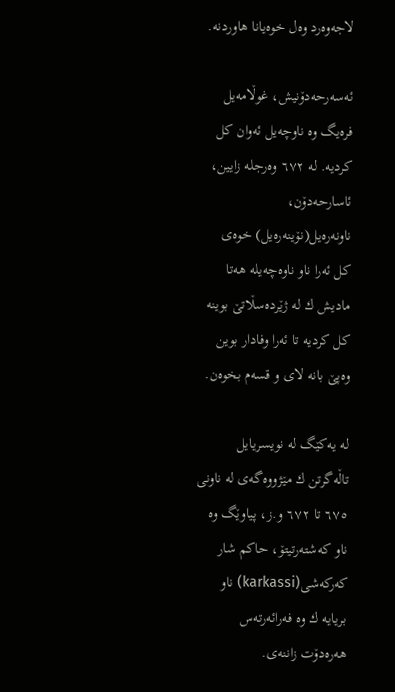لاجه‌وه‌رد وه‌ل خوه‌يانا هاوردنه‌.

ئه‌سه‌رحه‌دۆنيش، غوڵامه‌يل فره‌يگ وه‌ ناوچه‌يل ئه‌وان كل كرديه‌. له‌ ٦٧٢ وه‌رجله‌ زايين، ئاسارحه‌دۆن، ناونه‌ره‌يل(نۆينه‌ره‌يل) خوه‌ی كل ‌ئه‌را ناو ناوه‌چه‌يله‌ هه‌تا ماديش ك له‌ ژێرده‌سڵاتێ بوينه‌ كل كرديه‌ تا ئه‌را وفادار بوين وه‌پێ بانه‌ لای و قسه‌م بخوه‌ن.

له‌ يه‌كێگ له‌ نويسريايل تاڵه‌‌گرتن ك مێژووه‌گه‌ی له‌ ناونی ٦٧٥ تا ٦٧٢ و.ز، پياوێگ وه‌ ناو كه‌شته‌رتيتۆ، حاكم شار كه‌ركه‌شی(karkassi) ناو بريايه‌ ك وه‌ فه‌رائه‌رته‌س هه‌ره‌دۆت زاننه‌ی.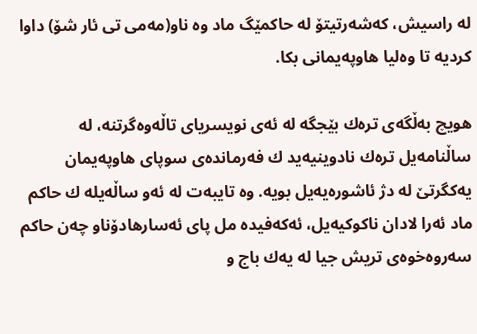له‌ راسيش، كه‌شه‌رتيتۆ له‌ حاكمێگ ماد وه‌ ناو(مه‌می تی ئار شۆ) داوا كرديه‌ تا وه‌ليا هاوپه‌يمانی بكا.

هويچ به‌ڵگه‌ی تره‌ك بێجگه‌ له‌ ئه‌ی نويسريای تاڵه‌وه‌گرتنه‌، له‌ ساڵنامه‌يل تره‌ك نادوينيه‌يد ك فه‌رمانده‌ی سوپای هاوپه‌يمان يه‌كگرتێ له‌ دژ ئاشوره‌يه‌يل ‌بويه‌. وه‌ تايبه‌ت له‌ ئه‌و ساڵه‌يله‌ ك حاكم ماد ئه‌را لادان ناكوكيه‌يل، ئه‌كه‌فيده‌ مل پای ئه‌سارهادۆناو چه‌ن حاكم سه‌روه‌خوه‌ی تريش جيا له‌ يه‌ك باج و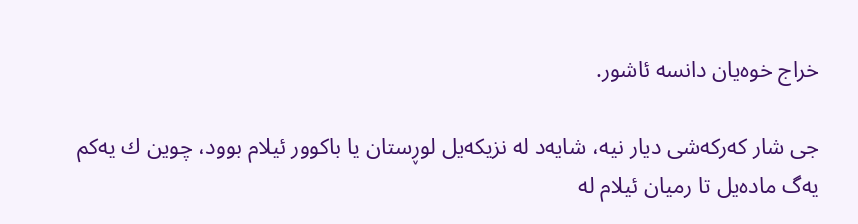خراج خوه‌يان دانسه‌ ئاشور.

جی شار كه‌ركه‌شی ديار نيه‌، شايه‌د له‌ نزيكه‌يل لوڕستان يا باكوور ئيلام بوود، چوين ك يه‌كم يه‌گ ماده‌يل تا رميان ئيلام له‌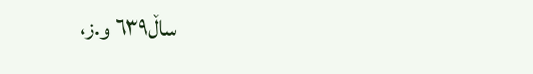ساڵ٦٣٩ و.ز،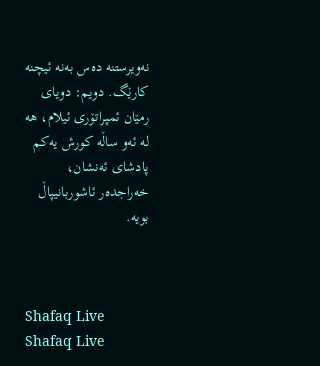نه‌ويرستنه‌ ده‌س به‌نه‌ ئيچنه‌ كارێگ. دويم: دويای رمێان ئمپراتۆری ئيلام، هه‌ له‌ ئه‌و ساڵه‌ كورش يه‌كم پادشای ئه‌نشان، خه‌راجده‌ر ئاشوربانيپاڵ بويه‌.



Shafaq Live
Shafaq Live